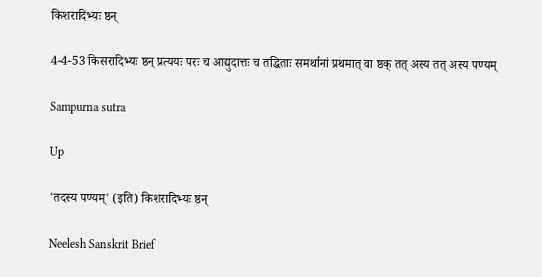किशरादिभ्यः ष्ठन्

4-4-53 किसरादिभ्यः ष्ठन् प्रत्ययः परः च आद्युदात्तः च तद्धिताः समर्थानां प्रथमात् वा ष्ठक् तत् अस्य तत् अस्य पण्यम्

Sampurna sutra

Up

'तदस्य पण्यम्' (इति) किशरादिभ्यः ष्ठन्

Neelesh Sanskrit Brief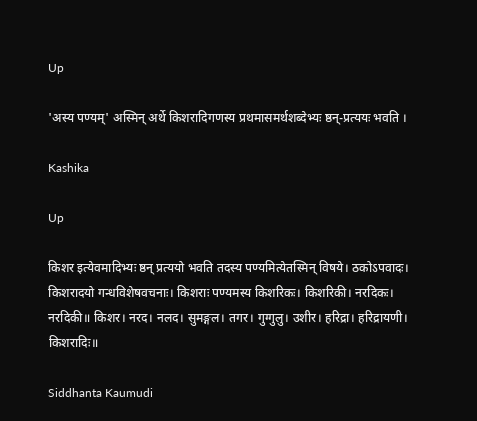Up

'अस्य पण्यम्' अस्मिन् अर्थे किशरादिगणस्य प्रथमासमर्थशब्देभ्यः ष्ठन्-प्रत्ययः भवति ।

Kashika

Up

किशर इत्येवमादिभ्यः ष्ठन् प्रत्ययो भवति तदस्य पण्यमित्येतस्मिन् विषये। ठकोऽपवादः। किशरादयो गन्धविशेषवचनाः। किशराः पण्यमस्य किशरिकः। किशरिकी। नरदिकः। नरदिकी॥ किशर। नरद। नलद। सुमङ्गल। तगर। गुग्गुलु। उशीर। हरिद्रा। हरिद्रायणी। किशरादिः॥

Siddhanta Kaumudi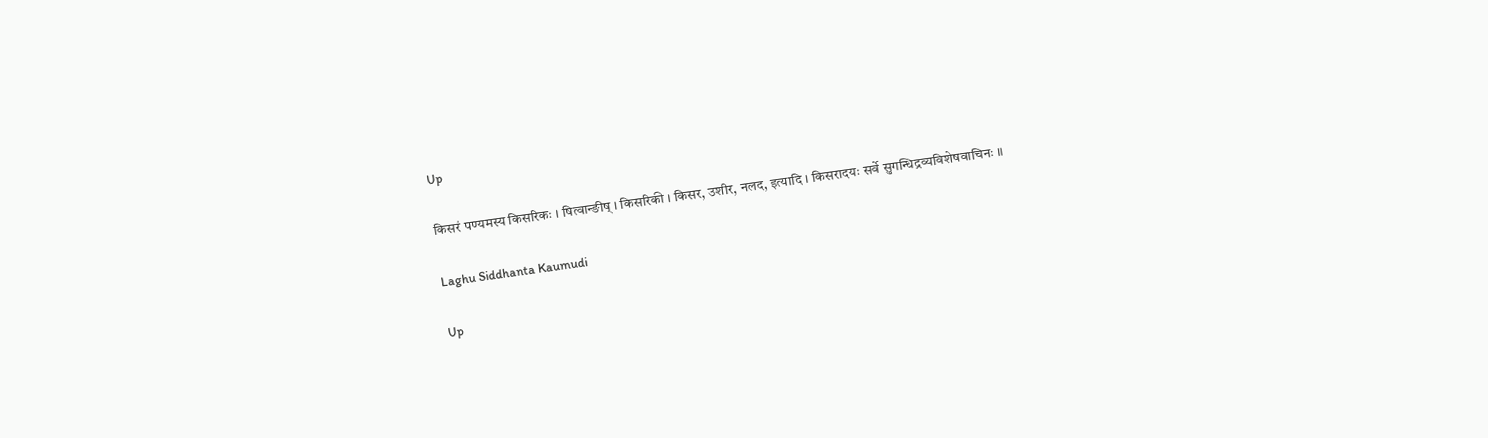Up

किसरं पण्यमस्य किसरिकः । षित्वान्ङीष् । किसरिकी । किसर, उशीर, नलद, इत्यादि । किसरादयः सर्वे सुगन्धिद्रव्यविशेषवाचिनः ॥

Laghu Siddhanta Kaumudi

Up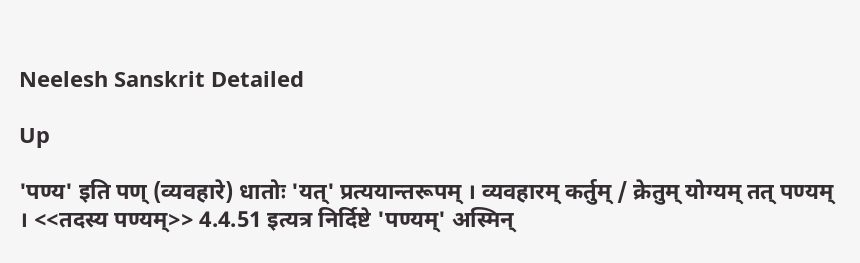Neelesh Sanskrit Detailed

Up

'पण्य' इति पण् (व्यवहारे) धातोः 'यत्' प्रत्ययान्तरूपम् । व्यवहारम् कर्तुम् / क्रेतुम् योग्यम् तत् पण्यम् । <<तदस्य पण्यम्>> 4.4.51 इत्यत्र निर्दिष्टे 'पण्यम्' अस्मिन्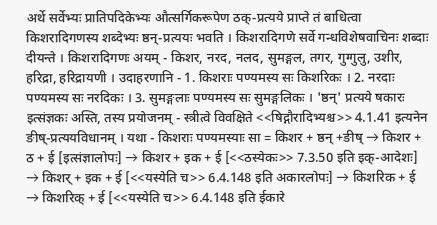अर्थे सर्वेभ्यः प्रातिपदिकेभ्यः औत्सर्गिकरूपेण ठक्-प्रत्यये प्राप्ते तं बाधित्वा किशरादिगणस्य शब्देभ्यः ष्ठन्-प्रत्ययः भवति । किशरादिगणे सर्वे गन्धविशेषवाचिनः शब्दाः दीयन्ते । किशरादिगणः अयम् - किशर, नरद, नलद, सुमङ्गल, तगर, गुग्गुलु, उशीर, हरिद्रा, हरिद्रायणी । उदाहरणानि - 1. किशराः पण्यमस्य सः किशरिकः । 2. नरदाः पण्यमस्य सः नरदिकः । 3. सुमङ्गलाः पण्यमस्य सः सुमङ्गलिकः । 'ष्ठन्' प्रत्यये षकारः इत्संज्ञकः अस्ति, तस्य प्रयोजनम् - स्त्रीत्वे विवक्षिते <<षिद्गौरादिभ्यश्च>> 4.1.41 इत्यनेन ङीष्-प्रत्ययविधानम् । यथा - किशराः पण्यमस्याः सा = किशर + ष्ठन् +ङीष् → किशर + ठ + ई [इत्संज्ञालोपः] → किशर + इक + ई [<<ठस्येकः>> 7.3.50 इति इक्-आदेशः] → किशर् + इक + ई [<<यस्येति च>> 6.4.148 इति अकारलोपः] → किशरिक + ई → किशरिक् + ई [<<यस्येति च>> 6.4.148 इति ईकारे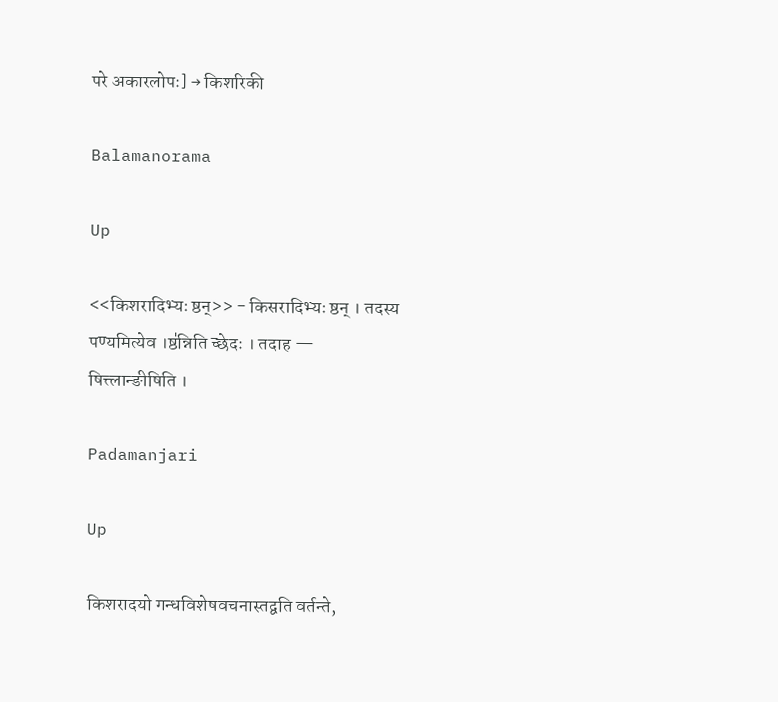परे अकारलोपः] → किशरिकी

Balamanorama

Up

<<किशरादिभ्यः ष्ठन्>> - किसरादिभ्यः ष्ठन् । तदस्य पण्यमित्येव ।ष्ठ॑न्निति च्छेदः । तदाह — षित्त्लान्ङीषिति ।

Padamanjari

Up

किशरादयो गन्धविशेषवचनास्तद्वति वर्तन्ते,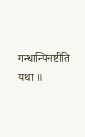गन्धान्पिनष्टीति यथा ॥